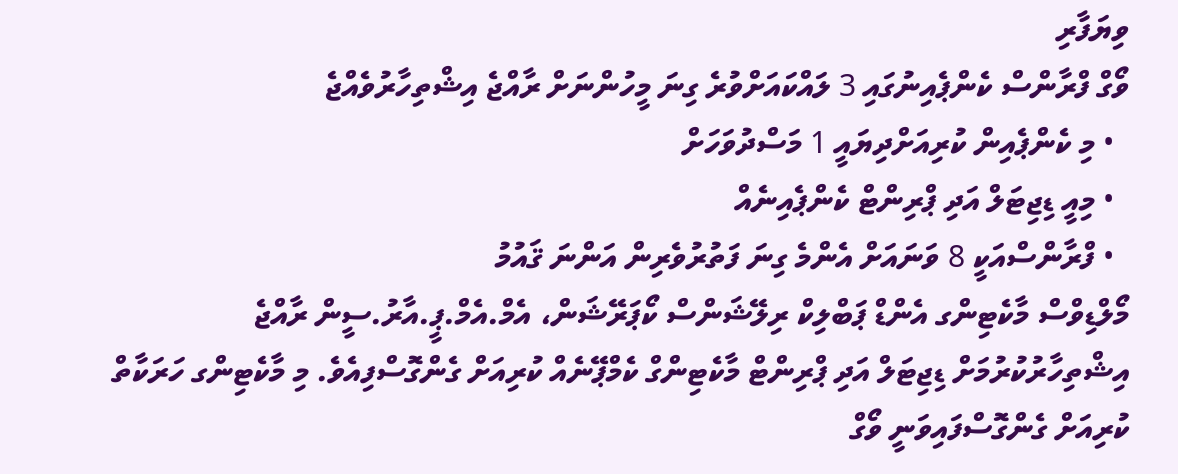ވިޔަފާރި
ވޯގް ފްރާންސް ކެންޕެއިނުގައި 3 ލައްކައަށްވުރެ ގިނަ މީހުންނަށް ރާއްޖެ އިޝްތިހާރުވެއްޖެ
  • މި ކެންޕެއިން ކުރިއަށްދިޔައީ 1 މަސްދުވަހަށް
  • މިއީ ޑިޖިޓަލް އަދި ޕްރިންޓް ކެންޕެއިނެއް
  • ފްރާންސްއަކީ 8 ވަނައަށް އެންމެ ގިނަ ފަތުރުވެރިން އަންނަ ޤައުމު
މޯލްޑިވްސް މާކެޓިންގ އެންޑް ޕަބްލިކް ރިލޭޝަންސް ކޯޕަރޭޝަން، އެމް.އެމް.ޕީ.އާރު.ސީން ރާއްޖެ އިޝްތިހާރުކުރުމަށް ޑިޖިޓަލް އަދި ޕްރިންޓް މާކެޓިންގް ކެމްޕޭނެއް ކުރިއަށް ގެންގޮސްފިއެވެ. މި މާކެޓިންގ ހަރަކާތް ކުރިއަށް ގެންގޮސްފައިވަނީ ވޯގް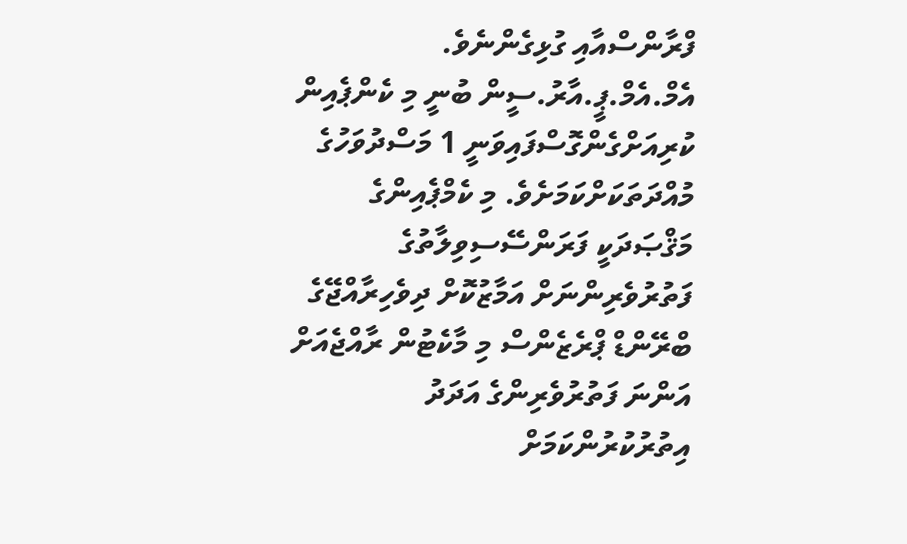ފްރާންސްއާއި ގުޅިގެންނެވެ.
އެމް.އެމް.ޕީ.އާރު.ސީން ބުނީ މި ކެންޕެއިން ކުރިއަށްގެންގޮސްފައިވަނީ 1 މަސްދުވަހުގެ މުއްދަތަކަށްކަމަށެވެ. މި ކެމްޕެއިންގެ މަޤްޞަދަކީ ފަރަންސޭސިވިލާތުގެ ފަތުރުވެރިންނަށް އަމާޒުކޮށް ދިވެހިރާއްޖޭގެ ބްރޭންޑް ޕްރެޒެންސް މި މާކެޓުން ރާއްޖެއަށް އަންނަ ފަތުރުވެރިންގެ އަދަދު އިތުރުކުރުންކަމަށް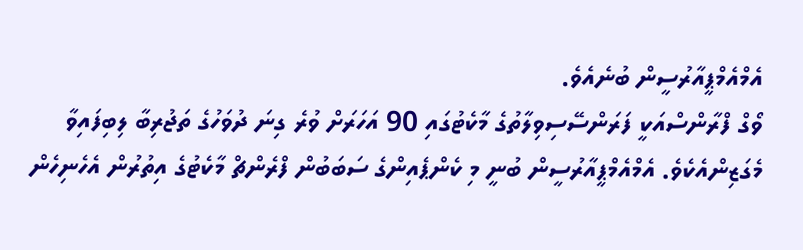އެމްއެމްޕީއާރުސީން ބުނެއެވެ.
ވޯގް ފްރާންސްއަކީ ފަރަންސޭސިވިލާތުގެ މާކެޓުގައި 90 އަހަރަށް ވުރެ ގިނަ ދުވަހުގެ ތަޖުރިބާ ލިބިފައިވާ މެގަޒިންއެކެވެ. އެމްއެމްޕީއާރުސީން ބުނީ މި ކެންޕެއިންގެ ސަބަބުން ފްރެންޗް މާކެޓުގެ އިތުރުން އެހެނިހެން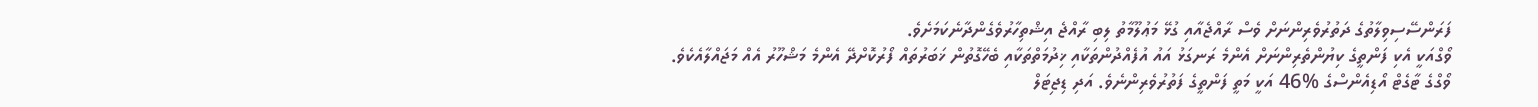ފަރަންސޭސިވިލާތުގެ ދަތުރުވެރިންނަށް ވެސް ރާއްޖެއާއި ގުޅޭ މަޢުލޫމާތު ލިބި ރާއްޖެ އިޝްތިހާރުވެގެންދާނެކަމަށެވެ.
ވޯގްއަކީ އެކި ފަންތީގެ ކިޔުންތެރިންނަށް އެންމެ ރަނގަޅު އައު އުފެއްދުންތަކާއި ޚިދުމަތްތަކާއި ބެހޭގޮތުން ޚަބަރުތައް ފޯރުކޮށްދޭ އެންމެ މަޝްހޫރު އެއް މަޖައްލާއެކެވެ. ވޯގްގެ ޓާގެޓް އޯޑިއެންސްގެ %46 އަކީ މަތީ ފަންތީގެ ފަތުރުވެރިންނެވެ. އަދި ޑިޖިޓަލް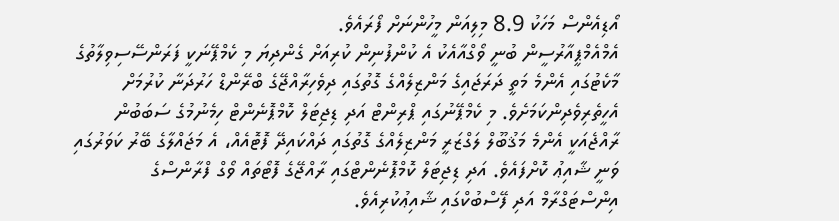އޯޑިއެންސް މަހަކު 8.9 މިލިއަން މީހުންނަށް ފޯރައެވެ.
އެމްއެމްޕީއާރުސީން ބުނީ ވޯގްއާއެކު އެ ކުންފުނިން ކުރިއަށް ގެންދިޔަ މި ކެމްޕޭނަކީ ފަރަންސޭސިވިލާތުގެ މާކެޓުގައި އެންމެ މަތީ ދަރަޖައިގެ މަންޒިލެއްގެ ގޮތުގައި ދިވެހިރާއްޖޭގެ ބްރޭންޑް ހަރުދަނާ ކުރުމަށް އެހީތެރިވެދިންކަމަށެވެ. މި ކެމްޕޭނުގައި ޕްރިންޓް އަދި ޑިޖިޓަލް ކޮމްޕޮނެންޓް ހިމެނުމުގެ ސަބަބުން ރާއްޖެއަކީ އެންމެ މަޤުބޫލް ލަގްޒަރީ މަންޒިލެއްގެ ގޮތުގައި ދައްކައިދޭ ފޮޓޮއެއް، އެ މަޖައްލާގެ ބޭރު ކަވަރުގައި ވަނީ ޝާއިޢު ކޮށްފައެވެ. އަދި ޑިޖިޓަލް ކޮމްޕޮނެންޓްގައި ރާއްޖޭގެ ފޮޓޯތައް ވޯގް ފްރާންސްގެ އިންސްޓަގްރާމް އަދި ފޭސްބުކްގައި ޝާއިޢުކުރިއެވެ.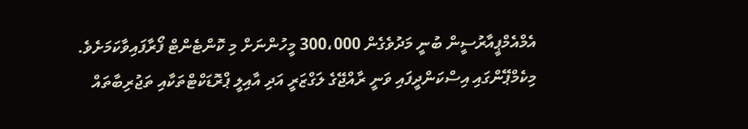އެމްއެމްޕީއާރުސީން ބުނީ މަދުވެގެން 300،000 މީހުންނަށް މި ކޮންޓެންޓް ފޯރާފައިވާކަމަށެވެ. މިކެމްޕޭންގައި އިސްކަންދީފައި ވަނީ ރާއްޖޭގެ ލަގްޒަރީ އަދި އާއިލީ ޕްރޮޑަކްޓްތަކާއި ތަޖުރިބާތައް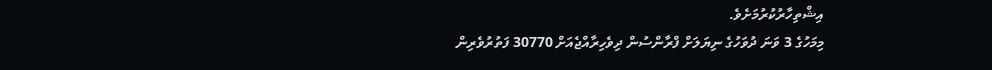އިޝްތިހާރުކުރުމަށެވެ.
މިމަހުގެ 3 ވަނަ ދުވަހުގެ ނިޔަލަށް ފްރާންސުން ދިވެހިރާއްޖެއަށް 30770 ފަތުރުވެރިން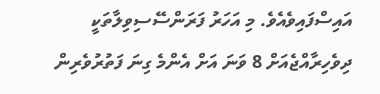އައިސްފައިވެއެވެ. މި އަހަރު ފަރަންސޭސިވިލާތަކީ ދިވެހިރާއްޖެއަށް 8 ވަނަ އަށް އެންމެ ގިނަ ފަތުރުވެރިން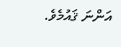އަންނަ ޤައުމެވެ.